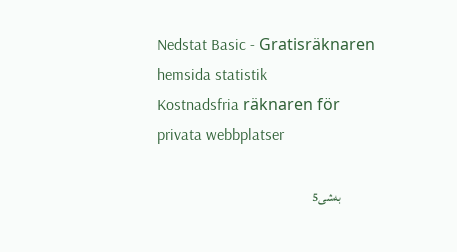Nedstat Basic - Gratisräknaren hemsida statistik
Kostnadsfria räknaren för privata webbplatser

              به‌شی5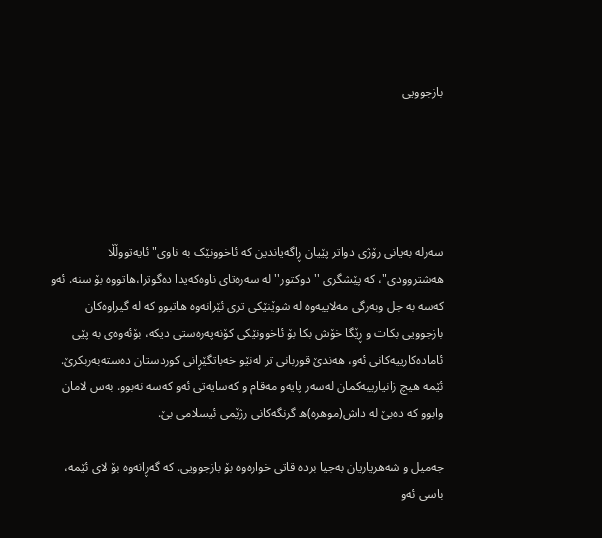بازجوویی





سه‌رله‌ به‌یانی رۆژی دواتر پێیان ڕاگه‌یاندین که‌ ئاخوونێک به‌ ناوی" ئایه‌تووڵڵا هه‌شتروودی"، که‌ پێشگری ''دوکتور'' له‌ سه‌ره‌تای ناوه‌که‌یدا ده‌گوترا،هاتووه‌ بۆ سنه‌. ئه‌و که‌سه‌ به‌ جل وبه‌رگی مه‌لاییه‌وه‌ له‌ شوێنێکی تری ئێرانه‌وه‌ هاتبوو که‌ له‌ گیراوه‌کان بازجوویی بکات و ڕێگا خۆش بکا بۆ ئاخوونێکی کۆنه‌په‌ره‌ستی دیکه‌، بۆئه‌وه‌ی به‌ پێی ئاماده‌کارییه‌کانی ئه‌و، هه‌ندێ قوربانی تر له‌نێو خه‌باتگێڕانی کوردستان ده‌سته‌به‌ربکرێ. ئێمه‌ هیچ زانیارییه‌کمان له‌سه‌ر پایه‌و مه‌قام و که‌سایه‌تی ئه‌و که‌سه‌ نه‌بوو. به‌س لامان وابوو که‌ ده‌بێ له‌ داش(موهره‌)ه‌ گرنگه‌کانی رژێمی ئیسلامی بێ.

جه‌میل و شه‌هریاریان به‌جیا برده‌ قاتی خواره‌وه‌ بۆ بازجوویی. که‌ گه‌ڕانه‌وه‌ بۆ لای ئێمه‌، باسی ئه‌و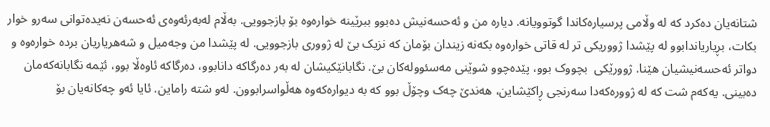شتانه‌یان ده‌کرد که‌ له‌ وڵامی پرسیاره‌کاندا گوتوویانه‌. دیاره‌ من و ئه‌حسه‌نیش ده‌بوو ببرێینه‌ خواره‌وه‌ بۆ بازجوویی. به‌ڵام له‌به‌رئه‌وه‌ی ئه‌حسه‌ن نه‌یده‌توانی سه‌رو خوار بکات، بڕیاریاندابوو له‌ پێشدا ژووریکی تر له‌ قاتی خواره‌وه‌ بکه‌نه‌ زیندان بۆمان که‌ نزیک بێ له‌ ژووری بازجوویی. له‌ پێشدا من وجه‌میل و شه‌هریاریان برده‌ خواره‌وه‌ و دواتر ئه‌حسه‌نیشیان هێنا. ژوورێکی  بچووک بوو، پێده‌چوو شوێنی مه‌سئووله‌کان بێ. نگابانێکیشان له‌ به‌ر ده‌رگاکه دانابوو، ده‌رگاکه‌ ئاوه‌ڵا بوو، ئێمه‌ نگابانه‌که‌مان ده‌بینی. یه‌که‌م شت که‌ له‌ ژووره‌که‌دا سه‌رنجی ڕاکێشاین، هه‌ندێ چه‌ک وچۆڵ بوو که‌ به‌ دیواره‌که‌وه‌ هه‌ڵواسرابوون. له‌و شته‌ راماین. ئایا ئه‌و چه‌کانه‌یان بۆ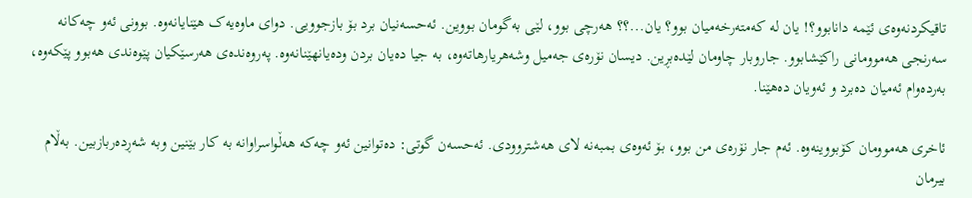تاقیکردنه‌وه‌ی ئێمه‌ دانابوو؟! یان له‌ که‌مته‌رخه‌میان بوو؟ یان...؟؟ هه‌رچی بوو، لێی به‌گومان بووین. ئه‌حسه‌نیان برد بۆ بازجوویی. دوای ماوه‌یه‌ک هێنایانه‌وه‌. بوونی ئه‌و چه‌کانه‌ سه‌رنجی هه‌موومانی راکێشابوو. جاروبار چاومان لێده‌بڕین. دیسان نۆره‌ی جه‌میل وشه‌هریارهاته‌وه‌، به‌ جیا ده‌یان بردن وده‌یانهێنانه‌وه‌. په‌روه‌نده‌ی هه‌رسێکیان پێوه‌ندی هه‌بوو پێکه‌وه‌، به‌رده‌وام ئه‌میان ده‌برد و ئه‌ویان ده‌هێنا.

ئاخری هه‌موومان کۆبووینه‌وه‌. ئه‌م جار نۆره‌ی من بوو، بۆ ئه‌وه‌ی بمبه‌نه‌ لای هه‌شتروودی. ئه‌حسه‌ن گوتی: ده‌توانین ئه‌و چه‌که‌ هه‌ڵواسراوانه‌ به‌ کار بێنین وبه‌ شه‌ڕده‌ربازبین. به‌ڵام بیرمان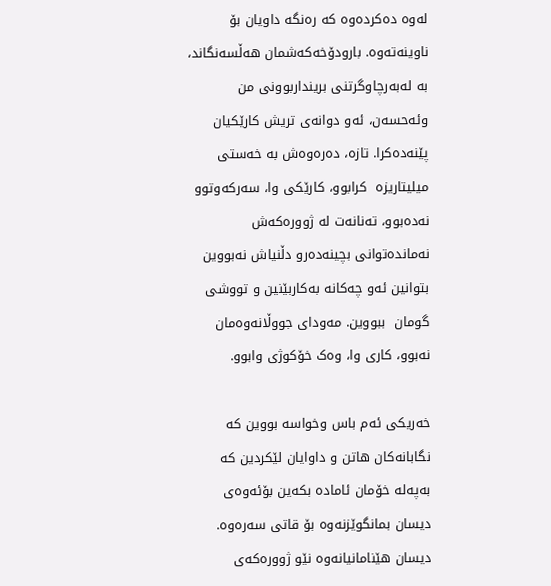له‌وه‌ ده‌کرده‌وه‌ که‌ ره‌نگه‌ داویان بۆ ناوینه‌ته‌وه‌. بارودۆخه‌که‌شمان هه‌ڵسه‌نگاند، به‌ له‌به‌رچاوگرتنی برینداربوونی من وئه‌حسه‌ن، ئه‌و دوانه‌ی تریش کارێکیان پێنه‌ده‌کرا. تازه‌، ده‌ره‌وه‌ش به‌ خه‌ستی میلیتاریزه‌  کرابوو، کارێکی وا، سه‌رکه‌وتوو نه‌ده‌بوو، ته‌نانه‌ت له‌ ژووره‌که‌ش نه‌مانده‌توانی بچینه‌ده‌رو دڵنیاش نه‌بووین بتوانین ئه‌و چه‌کانه‌ به‌کاربێنین و تووشی گومان  ببووین. مه‌ودای جووڵانه‌وه‌مان نه‌بوو، کاری وا، وه‌ک خۆکوژی وابوو.

خه‌ریکی ئه‌م باس وخواسه‌ بووین که‌ نگابانه‌کان هاتن و داوایان لێکردین که‌ به‌په‌له‌ خۆمان ئاماده‌ بکه‌ین بۆئه‌وه‌ی دیسان بمانگوێزنه‌وه‌ بۆ قاتی سه‌ره‌وه‌. دیسان هێنامانیانه‌وه‌ نێو ژووره‌که‌ی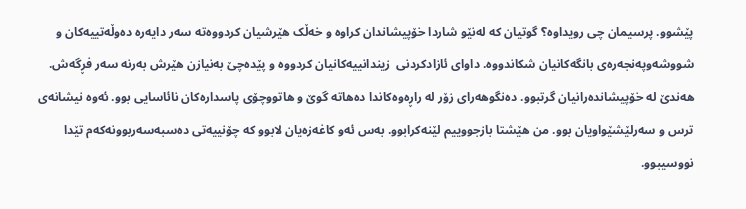پێشوو. پرسیمان چی رویداوه‌؟ گوتیان که‌ له‌نێو شاردا خۆپیشاندان کراوه‌ و خه‌ڵک هێرشیان کردووه‌ته‌ سه‌ر دایه‌ره‌ ده‌وڵه‌تییه‌کان و شووشه‌وپه‌نجه‌ره‌ی بانگه‌کانیان شکاندووه. داوای ئازادکردنی  زیندانییه‌کانیان کردووه‌ و پێده‌چێ به‌نیازن هێرش به‌رنه‌ سه‌ر فڕگه‌ش. هه‌ندێ له‌ خۆپیشانده‌رانیان گرتبوو. ده‌نگوهه‌رای زۆر له‌ راڕه‌وه‌کاندا ده‌هاته‌ گوێ و هاتووچۆی پاسداره‌کان نائاسایی بوو. ئه‌وه‌ نیشانه‌ی ترس و سه‌رلێشێواویان بوو. من هێشتا بازجووییم لێنه‌کرابوو. به‌س ئه‌و کاغه‌زه‌یان لابوو که‌ چۆنییه‌تی ده‌سبه‌سه‌ربوونه‌که‌م تێدا نووسیبوو.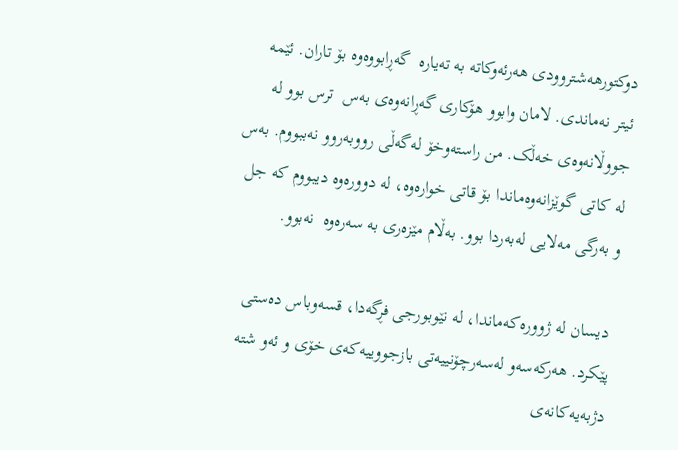دوکتورهه‌شتروودی هه‌رئه‌وکاته‌ به‌ ته‌یاره‌  گه‌ڕابووه‌وه‌ بۆ تاران. ئێمه‌ ئیتر نه‌ماندی. لامان وابوو هۆکاری گه‌ڕانه‌وه‌ی به‌س  ترس بوو له‌ جووڵانه‌وه‌ی خه‌ڵک. من راسته‌وخۆ له‌گه‌ڵی رووبه‌روو نه‌ببووم. به‌س له‌ کاتی گوێزانه‌وه‌ماندا بۆ قاتی خواره‌وه‌، له‌ دووره‌وه‌ دیبووم که‌ جل و به‌رگی مه‌لایی له‌به‌ردا بوو. به‌ڵام مێزه‌ر‌ی به‌ سه‌ره‌وه‌  نه‌بوو.

 دیسان له‌ ژووره‌که‌ماندا، له‌ نێوبورجی فڕگه‌دا، قسه‌وباس ده‌ستی پێکرد. هه‌رکه‌سه‌و له‌سه‌رچۆنییه‌تی بازجووییه‌که‌ی خۆی و ئه‌و شته‌ دژبه‌یه‌کانه‌ی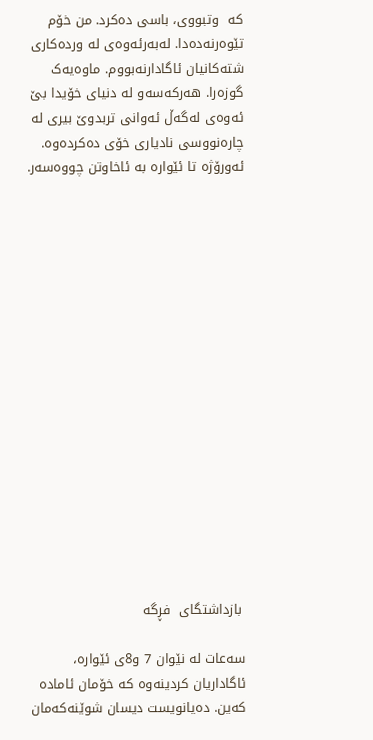که‌  وتبووی، باسی ده‌کرد. من خۆم تێوه‌رنه‌ده‌دا. له‌به‌رئه‌وه‌ی له‌ ورده‌کاری شته‌کانیان ئاگادارنه‌بووم. ماوه‌یه‌ک گوزه‌را. هه‌رکه‌سه‌و له‌ دنیای خۆیدا بێ ئه‌وه‌ی له‌گه‌ڵ ئه‌وانی تربدوێ بیری له‌ چاره‌نووسی نادیاری خۆی ده‌کرده‌وه‌. ئه‌ورۆژه‌ تا ئێواره‌ به‌ ئاخاوتن چووه‌سه‌ر.

















 بازداشتگای  فڕگه‌

سه‌عات له‌ نێوان 7 و8ی ئێواره‌، ئاگاداریان کردینه‌وه‌ که‌ خۆمان ئاماده‌ که‌ین. ده‌یانویست دیسان شوێنه‌که‌مان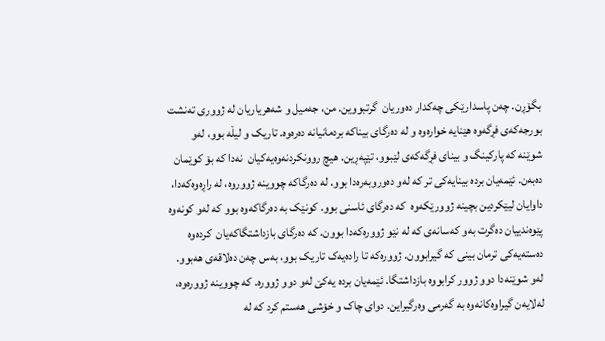بگۆڕن. چه‌ن پاسدارێکی چه‌کدار ده‌وریان  گرتبووین. من، جه‌میل و شه‌هریاریان له‌ ژووری ته‌نشت بورجه‌که‌ی فڕگه‌وه‌ هێنایه خواره‌وه‌ و له‌ ده‌رگای بیناکه‌ بردمانیانه‌ ده‌ره‌وه‌. تاریک و لیڵه‌ بوو، له‌و شوێنه‌ که‌ پارکینگ و بینای فڕگه‌که‌ی لێبوو، تێپه‌ڕین. هیچ روونکردنه‌وه‌یه‌کیان  نه‌دا که‌ بۆ کوێمان ده‌به‌ن. ئێمه‌یان برده‌ بینایه‌کی تر که‌ له‌و ده‌وروبه‌ره‌دا بوو. له‌ ده‌رگاکه‌ چووینه‌ ژووروه‌، له‌ راڕه‌وه‌که‌دا، داوایان لیێکردین بچینه‌ ژوورێکه‌وه‌  که‌ ده‌رگای ئاسنی بوو. کونێک به‌ ده‌رگاکه‌وه‌ بوو که‌ له‌و کونه‌وه‌ پێوه‌ندییان ده‌گرت به‌و که‌سانه‌ی که‌ له‌ نێو ژووره‌که‌دا بوون. که‌ ده‌رگای بازداشتگاکه‌یان  کرده‌وه‌ ده‌سته‌یه‌کی ترمان بینی که‌ گیرابوون. ژووره‌که‌ تا راده‌یه‌ک تاریک بوو، به‌س چه‌ن ده‌لاقه‌ی هه‌بوو. له‌و شوێنه‌دا دوو ژوور کرابووه‌ بازداشتگا. ئێمه‌یان برده‌ یه‌کێ له‌و دوو ژووره‌. که‌ چووینه‌ ژووره‌وه‌، له‌لایه‌ن گیراوه‌کانه‌وه‌ به‌ گه‌رمی وه‌رگیراین. دوای چاک و خۆشی هه‌ستم کرد که‌ له‌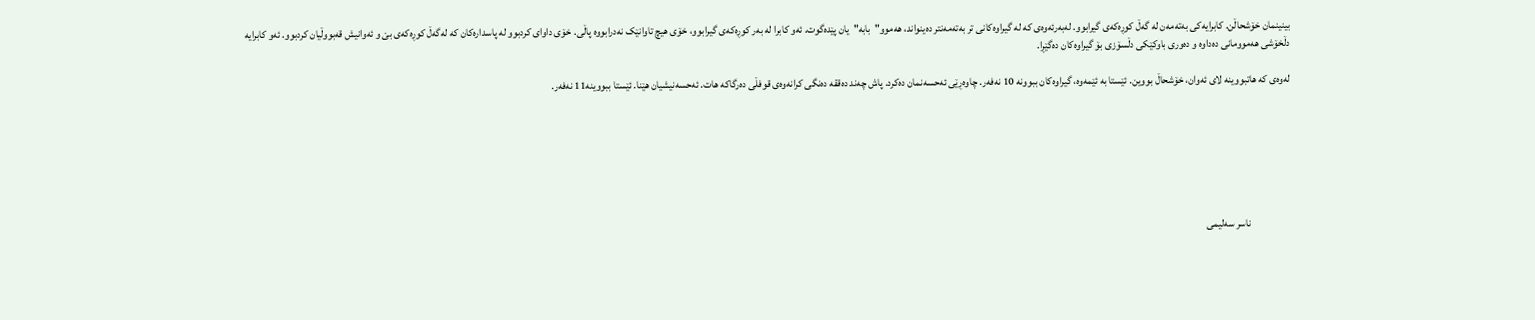بینینمان خۆشحاڵن. کابرایه‌کی به‌ته‌مه‌ن له‌ گه‌ڵ کوڕه‌که‌ی گیرابوو. له‌به‌رئه‌وه‌ی که‌ له‌ گیراوه‌کانی تر به‌ته‌مه‌نتر ده‌ینواند، هه‌موو"بابه‌"یان پێده‌گوت. ئه‌و کابرا له‌ به‌ر کوڕه‌که‌ی گیرابوو، خۆی هیچ تاوانێک نه‌درابووه‌ پاڵی. خۆی داوای کردبوو له‌ پاسداره‌کان که‌ له‌گه‌ڵ کوڕه‌که‌ی بێ و ئه‌وانیش قه‌بووڵیان کردبوو. ئه‌و کابرایه‌ دڵخۆشی هه‌موومانی ده‌داوه‌ و ده‌وری باوکێکی دڵسۆزی بۆ گیراوه‌کان ده‌گێڕا.

له‌وه‌ی که‌ هاتبووینه‌ لای ئه‌وان، خۆشحاڵ بووین. ئێستا به‌ ئێمه‌وه‌، گیراوه‌کان ببوونه‌ 10 نه‌فه‌ر. چاوه‌ڕێی ئه‌حسه‌نمان ده‌کرد. پاش چه‌ند ده‌ققه‌ ده‌نگی کرانه‌وه‌ی قوفڵی ده‌رگاکه‌ هات. ئه‌حسه‌نیشیان هێنا. ئێستا ببووینه‌11 نه‌فه‌ر.







                   ناسر سه‌لیمی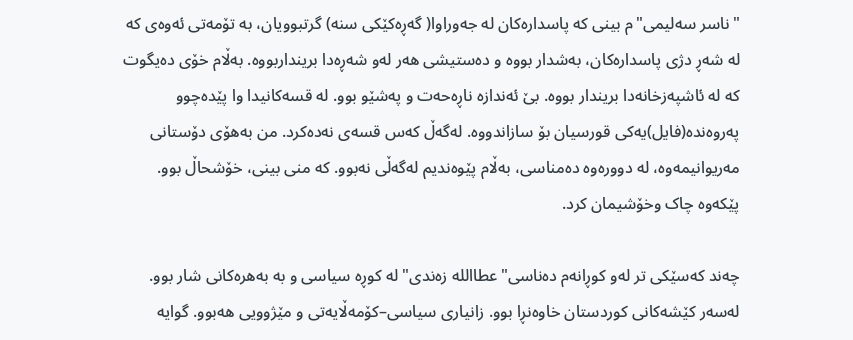"ناسر سه‌لیمی"م بینی که‌ پاسداره‌کان له‌ جه‌وراوا( گه‌ڕه‌کێکی سنه‌) گرتبوویان، به‌ تۆمه‌تی ئه‌وه‌ی که‌ له‌ شه‌ڕ دژی پاسداره‌کان، به‌شدار بووه‌ و ده‌ستیشی هه‌ر له‌و شه‌ڕه‌دا برینداربووه. به‌ڵام خۆی ده‌یگوت که‌ له‌ ئاشپه‌زخانه‌دا بریندار بووه. بێ ئه‌ندازه‌ ناڕه‌حه‌ت و په‌شێو بوو. له‌ قسه‌کانیدا وا پێده‌چوو په‌روه‌نده‌(فایل)یه‌کی قورسیان بۆ سازاندووه. له‌گه‌ڵ که‌س قسه‌ی نه‌ده‌کرد. من به‌هۆی دۆستانی مه‌ریوانیمه‌وه‌، له‌ دووره‌وه‌ ده‌مناسی، به‌ڵام پێوه‌ندیم له‌گه‌ڵی نه‌بوو. که‌ منی بینی، خۆشحاڵ بوو. پێکه‌وه‌ چاک وخۆشیمان کرد.

چه‌ند که‌سێکی تر له‌و کوڕانه‌م ده‌ناسی"عطاالله‌ زه‌ندی" له‌ کوڕه‌ سیاسی و به‌ به‌هره‌کانی شار بوو. له‌سه‌ر کێشه‌کانی کوردستان خاوه‌نڕا بوو. زانیاری سیاسی–کۆمه‌ڵایه‌تی و مێژوویی هه‌بوو. گوایه‌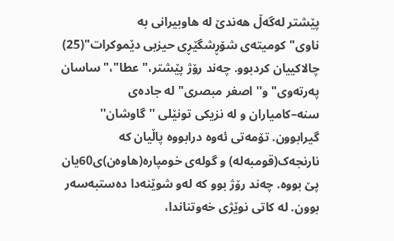پێشتر له‌گه‌ڵ هه‌ندێ له‌ هاوبیرانی به‌ ناوی"کومیته‌ی شۆڕشگێڕی حیزبی دێموکرات"(25) چالاکییان کردبوو. چه‌ند رۆژ پێشتر،"عطا"،"ساسان په‌رته‌وی" و''اصغر مبصری" له‌ جاده‌ی سنه‌–کامیاران و له‌ نزیکی تونێلی ''گاوشان'' گیرابوون. تۆمه‌تی ئه‌وه‌ درابووه‌ پاڵیان که‌ نارنجه‌ک(قومبه‌له‌) و گوله‌ی خومپاره‌(هاوه‌ن)ی60یان پێ بووه. چه‌ند رۆژ بوو که‌ له‌و شوێنه‌دا ده‌ستبه‌سه‌ر بوون. له‌ کاتی نوێژی خه‌وتناندا،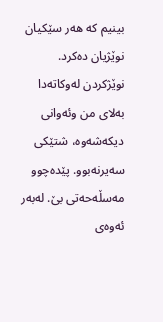بینیم که‌ هه‌ر سێکیان نوێژیان ده‌کرد. نوێژکردن له‌وکاته‌دا به‌لای من وئه‌وانی دیکه‌شه‌وه‌، شتێکی سه‌یرنه‌بوو. پێده‌چوو مه‌سڵه‌حه‌تی بێ. له‌به‌ر ئه‌وه‌ی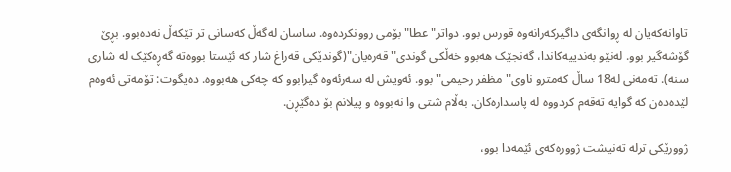تاوانه‌که‌یان له‌ ڕوانگه‌ی داگیرکه‌رانه‌وه‌ قورس بوو. دواتر"عطا" بۆمی روونکرده‌وه‌. ساسان له‌گه‌ڵ که‌سانی تر تێکه‌ڵ نه‌ده‌بوو. بڕێ گۆشه‌گیر بوو. له‌نێو به‌ندییه‌کاندا، گه‌نجێک هه‌بوو خه‌ڵکی گوندی"قه‌ره‌یان"(گوندێکی قه‌راغ شار که‌ ئێستا بووه‌ته‌ گه‌ڕه‌کێک له‌ شاری سنه‌). ته‌مه‌نی له‌18 ساڵ که‌مترو ناوی" مظفر رحیمی" بوو. ئه‌ویش له‌ سه‌رئه‌وه‌ گیرابوو که‌ چه‌کی هه‌بووه. ده‌یگوت: تۆمه‌تی ئه‌وه‌م لێده‌ده‌ن که‌ گوایه‌ ته‌قه‌م کردووه‌ له‌ پاسداره‌کان. به‌ڵام شتی وا نه‌بووه و پیلانم بۆ ده‌گێڕن.

ژوورێکی ترله‌ ته‌نیشت ژووره‌که‌ی ئێمه‌دا بوو،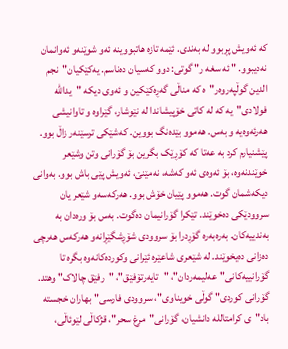که‌ ئه‌ویش پڕبوو له‌ به‌ندی. ئێمه‌ تازه‌ هاتبووینه‌ ئه‌و شوێنه‌و ئه‌وانمان نه‌دیبوو. " ئه سغه ر" گوتی: دوو که‌سیان ده‌ناسم. یه‌کێکیان"نجم الدین گوڵپه‌روه‌ر"ه‌ که‌ مناڵی گه‌ڕه‌کێکین و ئه‌وی دیکه‌ "یدالله فولادی"یه‌ که‌ له‌ کاتی خۆپیشاندا له‌ نێوشار، گێراوه‌ و تاوانیشی هه‌رئه‌وه‌یه‌ و به‌س. هه‌موو بێده‌نگ بووین. که‌شێکی ترسێنه‌ر زاڵ بوو. پێشنیارم کرد به‌ عه‌تا که‌ کۆڕێک بگرین بۆ گۆرانی وتن وشێعر خوێندنه‌وه‌، بۆ ئه‌وه‌ی ئه‌و که‌شه‌، نه‌مێنێ، ئه‌ویش پێی باش بوو. به‌وانی دیکه‌شمان گوت. هه‌موو پێیان خۆش بوو. هه‌رکه‌سه‌و شێعر یان سروودێکی ده‌خوێند. تێکرا گۆرانیمان ده‌گوت. به‌س بۆ وره‌دان به‌ به‌ندییه‌کان. به‌ره‌به‌ره‌ گۆڕدرا بۆ سروودی شۆڕشگێڕانه‌و هه‌رکه‌س هه‌رچی ده‌زانی ده‌یخوێند. له‌ شێعری شاعێره‌ ئێرانی وکورده‌کانه‌وه‌ بگره‌ تا گۆرانییه‌کانی"عه‌لیمه‌ردان"، "تایه‌رتۆفێق"، "رفێق چالاک" وهتد. گۆرانی کوردی" گوڵی خویناوی"، سروودی فارسی"بهاران خجسته‌ باد"ی کرامتالله دانشیان، گۆرانی"مرغ سحر"، قژکاڵی لێوئاڵی،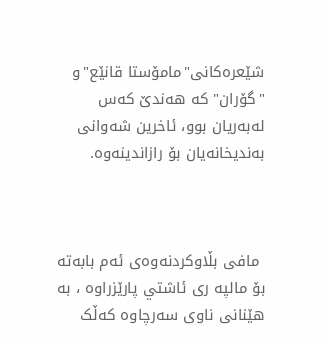شێعره‌کانی"مامۆستا قانێع"و "گۆران" که‌ هه‌ندێ که‌س له‌به‌ریان بوو، ئاخرین شه‌وانی به‌ندیخانه‌یان بۆ رازاندینه‌وه‌.



 مافی بڵاوکردنه‌وه‌ی ئه‌م بابه‌ته‌ بۆ مالپه رى ئاشتي پارێزراوه‌ ، به‌‌ هێنانی ناوی سه‌رچاوه‌ که‌ڵک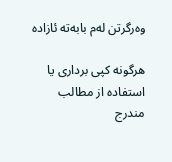وه‌رگرتن له‌م بابه‌ته‌ ئازاده‌

هرگونه‌ کپی برداری یا استفاده‌ از مطالب مندرج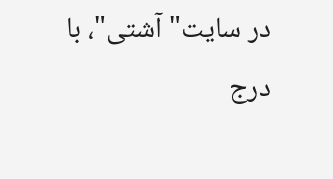در سایت"آشتى"، با درج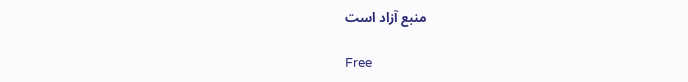منبع آزاد است

Free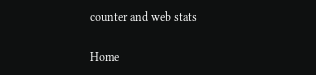counter and web stats

Home